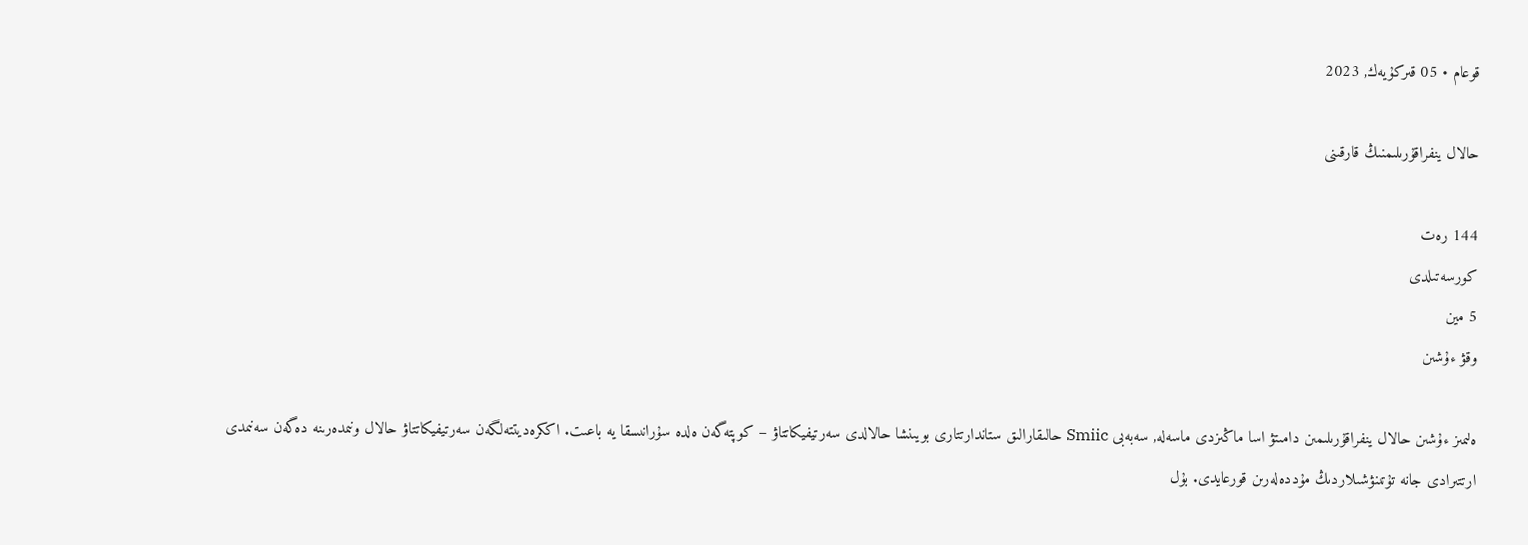قوعام • 05 قىركۇيەك, 2023

حالال ينفراقۇرىلىمنىڭ قارقىنى

144 رەت
كورسەتىلدى
5 مين
وقۋ ءۇشىن

ەلىمىز ءۇشىن حالال ينفراقۇرىلىمىن دامىتۋ اسا ماڭىزدى ماسەلە, سەبەبى Smiic حالىقارالىق ستاندارتتارى بويىنشا حالالدى سەرتيفيكاتتاۋ – كوپتەگەن ەلدە سۇرانىسقا يە باعىت. اككرەديتتەلگەن سەرتيفيكاتتاۋ حالال ونىمدەرىنە دەگەن سەنىمدى ارتتىرادى جانە تۇتىنۋشىلاردىڭ مۇددەلەرىن قورعايدى. بۇل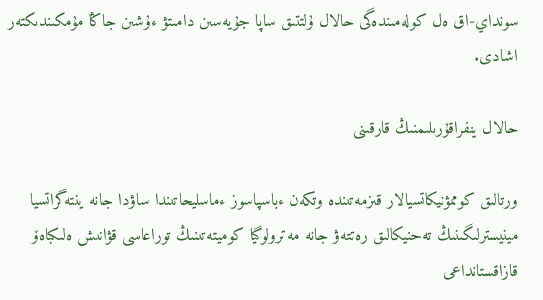سونداي-اق ەل كولەمىندەگى حالال ۇلتتىق ساپا جۇيەسىن دامىتۋ ءۇشىن جاڭا مۇمكىندىكتەر اشادى.

حالال ينفراقۇرىلىمنىڭ قارقىنى

ورتالىق كوممۋنيكاتسيالار قىزمەتىندە وتكەن ءباسپاسوز ءماسليحاتىندا ساۋدا جانە ينتەگراتسيا مينيسترلىگىنىڭ تەحنيكالىق رەتتەۋ جانە مەترولوگيا كوميتەتىنىڭ توراعاسى قۋانىش ەلىكباەۆ قازاقستانداعى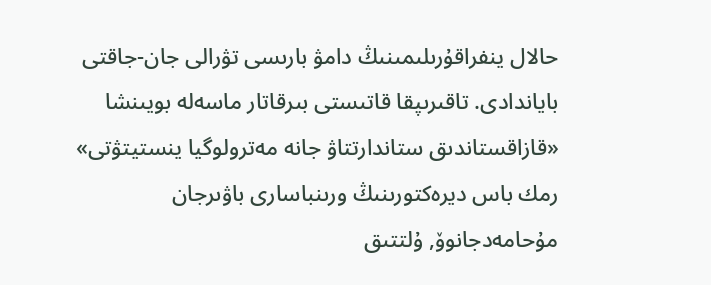حالال ينفراقۇرىلىمىنىڭ دامۋ بارىسى تۋرالى جان-جاقتى باياندادى. تاقىرىپقا قاتىستى بىرقاتار ماسەلە بويىنشا «قازاقستاندىق ستاندارتتاۋ جانە مەترولوگيا ينستيتۋتى» رمك باس ديرەكتورىنىڭ ورىنباسارى باۋىرجان مۇحامەدجانوۆ, ۇلتتىق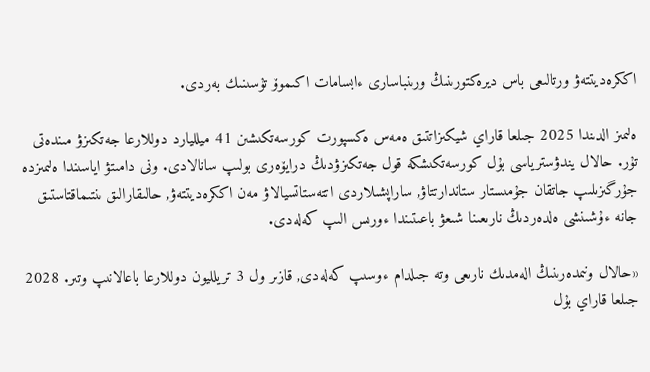اككرەديتتەۋ ورتالىعى باس ديرەكتورىنىڭ ورىنباسارى ءابسامات اكىموۆ تۇسىنىك بەردى.

ەلىمىز الدىندا 2025 جىلعا قاراي شيكىزاتتىق ەمەس ەكسپورت كورسەتكىشىن 41 ميلليارد دوللارعا جەتكىزۋ مىندەتى تۇر. حالال يندۋسترياسى بۇل كورسەتكىشكە قول جەتكىزۋدىڭ درايۆەرى بولىپ سانالادى. ونى دامىتۋ اياسىندا ەلىمىزدە جۇرگىزىلىپ جاتقان جۇمىستار ستاندارتتاۋ, ساراپشىلاردى اتتەستاتسيالاۋ مەن اككرەديتتەۋ, حالىقارالىق ىنتىماقتاستىق جانە ءۇشىنشى ەلدەردىڭ نارىعىنا شىعۋ باعىتىندا ءورىس الىپ كەلەدى.

«حالال ونىمدەرىنىڭ الەمدىك نارىعى وتە جىلدام ءوسىپ كەلەدى, قازىر ول 3 تريلليون دوللارعا باعالانىپ وتىر. 2028 جىلعا قاراي بۇل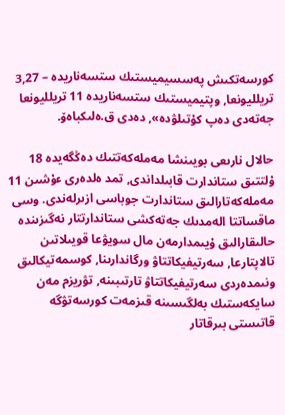كورسەتكىش پەسسيميستىك ستسەناريدە – 3,27 تريلليونعا, وپتيميستىك ستسەناريدە 11 تريلليونعا جەتەدى دەپ كۇتىلۋدە», دەدى ق.ەلىكباەۆ.

حالال نارىعى بويىنشا مەملەكەتتىك دەڭگەيدە 18 ۇلتتىق ستاندارت قابىلداندى, تمد ەلدەرى ءۇشىن 11 مەملەكەتارالىق ستاندارت جوباسى ازىرلەندى. وسى ماقساتتا الەمدىك جەتەكشى ستاندارتتار نەگىزىندە حالىقارالىق ۇيىمدارمەن مال سويۋعا قويىلاتىن تالاپتارعا, سەرتيفيكاتتاۋ ورگاندارىنا, كوسمەتيكالىق ونىمدەردى سەرتيفيكاتتاۋ تارتىبىنە, تۋريزم مەن سايكەستىك بەلگىسىنە قىزمەت كورسەتۋگە قاتىستى بىرقاتار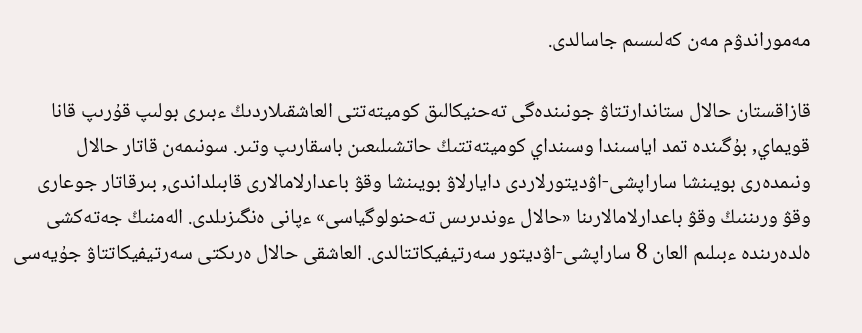مەموراندۋم مەن كەلىسىم جاسالدى.

قازاقستان حالال ستاندارتتاۋ جونىندەگى تەحنيكالىق كوميتەتتى العاشقىلاردىڭ ءبىرى بولىپ قۇرىپ قانا قويماي, بۇگىندە تمد اياسىندا وسىنداي كوميتەتتىڭ حاتشىلىعىن باسقارىپ وتىر. سونىمەن قاتار حالال ونىمدەرى بويىنشا ساراپشى-اۋديتورلاردى دايارلاۋ بويىنشا وقۋ باعدارلامالارى قابىلداندى, بىرقاتار جوعارى وقۋ ورىننىڭ وقۋ باعدارلامالارىنا «حالال ءوندىرىس تەحنولوگياسى» ءپانى ەنگىزىلدى. الەمنىڭ جەتەكشى ەلدەرىندە ءبىلىم العان 8 ساراپشى-اۋديتور سەرتيفيكاتتالدى. العاشقى حالال ەرىكتى سەرتيفيكاتتاۋ جۇيەسى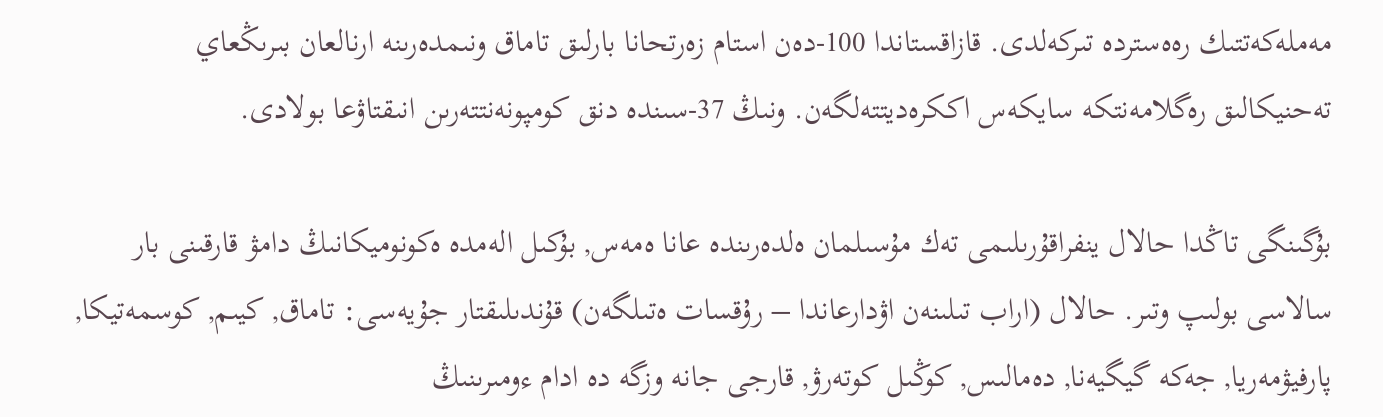مەملەكەتتىك رەەستردە تىركەلدى. قازاقستاندا 100-دەن استام زەرتحانا بارلىق تاماق ونىمدەرىنە ارنالعان بىرىڭعاي تەحنيكالىق رەگلامەنتكە سايكەس اككرەديتتەلگەن. ونىڭ 37-سىندە دنق كومپونەنتتەرىن انىقتاۋعا بولادى.

بۇگىنگى تاڭدا حالال ينفراقۇرىلىمى تەك مۇسىلمان ەلدەرىندە عانا ەمەس, بۇكىل الەمدە ەكونوميكانىڭ دامۋ قارقىنى بار سالاسى بولىپ وتىر. حالال (اراب تىلىنەن اۋدارعاندا – رۇقسات ەتىلگەن) قۇندىلىقتار جۇيەسى: تاماق, كيىم, كوسمەتيكا, پارفيۋمەريا, جەكە گيگيەنا, دەمالىس, كوڭىل كوتەرۋ, قارجى جانە وزگە دە ادام ءومىرىنىڭ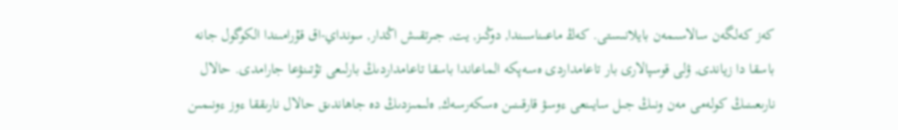كەز كەلگەن سالاسىمەن بايلانىستى. كەڭ ماعىناسىندا, دوڭىز, يت, جىرتقىش اڭدار, سونداي-اق قۇرامىندا الكوگول جانە باسقا دا زياندى, ۋلى قوسپالارى بار تاعامداردى ەسەپكە الماعاندا باسقا تاعامداردىڭ بارلىعى تۇتىنۋعا جارامدى. حالال نارىعىنىڭ كولەمى مەن ونىڭ جىل سايىنعى ءوسۋ قارقىنىن ەسكەرسەك, ەلىمىزدىڭ دە جاھاندىق حالال نارىققا ءوز ءونىمىن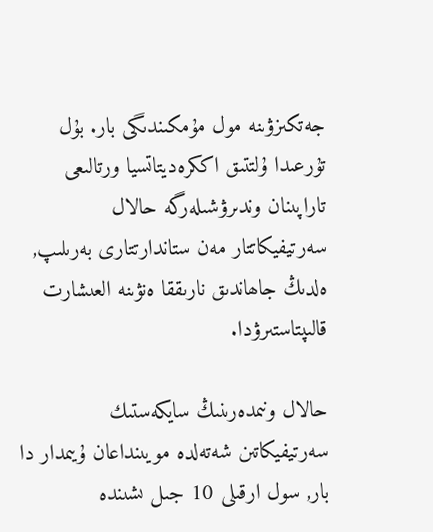جەتكىزۋىنە مول مۇمكىندىگى بار. بۇل تۇرعىدا ۇلتتىق اككرەديتاتسيا ورتالىعى تاراپىنان وندىرۋشىلەرگە حالال سەرتيفيكاتتار مەن ستاندارتتارى بەرىلىپ, ەلدىڭ جاھاندىق نارىققا ەنۋىنە العىشارت قالىپتاستىرۋدا.

حالال ونىمدەرىنىڭ سايكەستىك سەرتيفيكاتىن شەتەلدە مويىنداعان ۇيىمدار دا بار, سول ارقىلى 10 جىل ىشىندە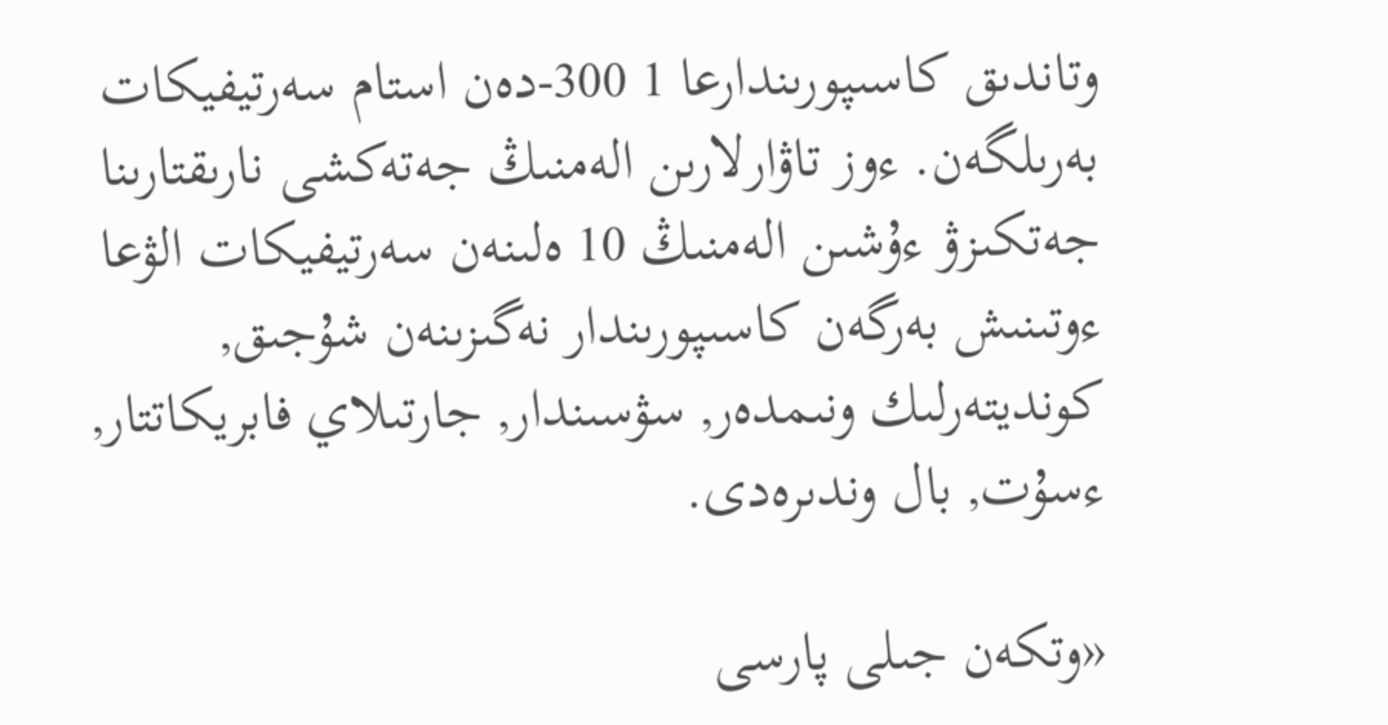وتاندىق كاسىپورىندارعا 1 300-دەن استام سەرتيفيكات بەرىلگەن. ءوز تاۋارلارىن الەمنىڭ جەتەكشى نارىقتارىنا جەتكىزۋ ءۇشىن الەمنىڭ 10 ەلىنەن سەرتيفيكات الۋعا ءوتىنىش بەرگەن كاسىپورىندار نەگىزىنەن شۇجىق, كونديتەرلىك ونىمدەر, سۋسىندار, جارتىلاي فابريكاتتار, ءسۇت, بال وندىرەدى.

«وتكەن جىلى پارسى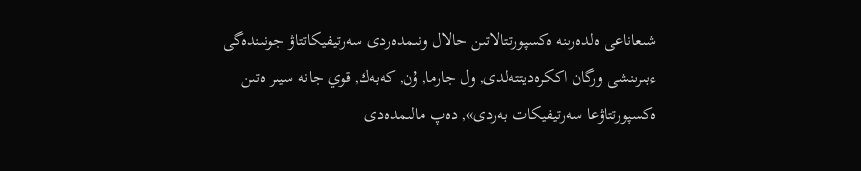شىعاناعى ەلدەرىنە ەكسپورتتالاتىن حالال ونىمدەردى سەرتيفيكاتتاۋ جونىندەگى ءبىرىنشى ورگان اككرەديتتەلدى, ول جارما, ۇن, كەبەك, قوي جانە سيىر ەتىن ەكسپورتتاۋعا سەرتيفيكات بەردى», دەپ مالىمدەدى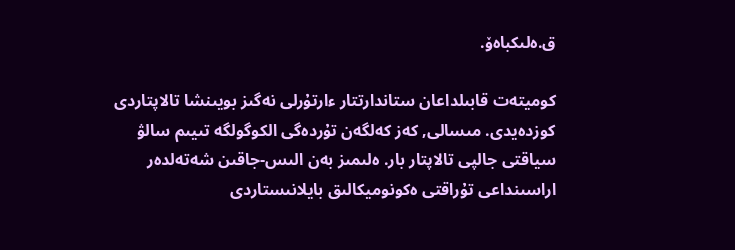ق.ەلىكباەۆ.

كوميتەت قابىلداعان ستاندارتتار ءارتۇرلى نەگىز بويىنشا تالاپتاردى كوزدەيدى. مىسالى, كەز كەلگەن تۇردەگى الكوگولگە تىيىم سالۋ سياقتى جالپى تالاپتار بار. ەلىمىز بەن الىس-جاقىن شەتەلدەر اراسىنداعى تۇراقتى ەكونوميكالىق بايلانىستاردى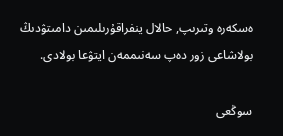ەسكەرە وتىرىپ, حالال ينفراقۇرىلىمىن دامىتۋدىڭ بولاشاعى زور دەپ سەنىممەن ايتۋعا بولادى.

سوڭعى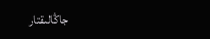جاڭالىقتار